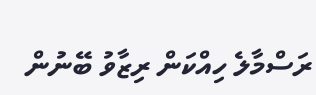ރަސްމާލެ ހިއްކަން ރިޒާވު ބޭނުން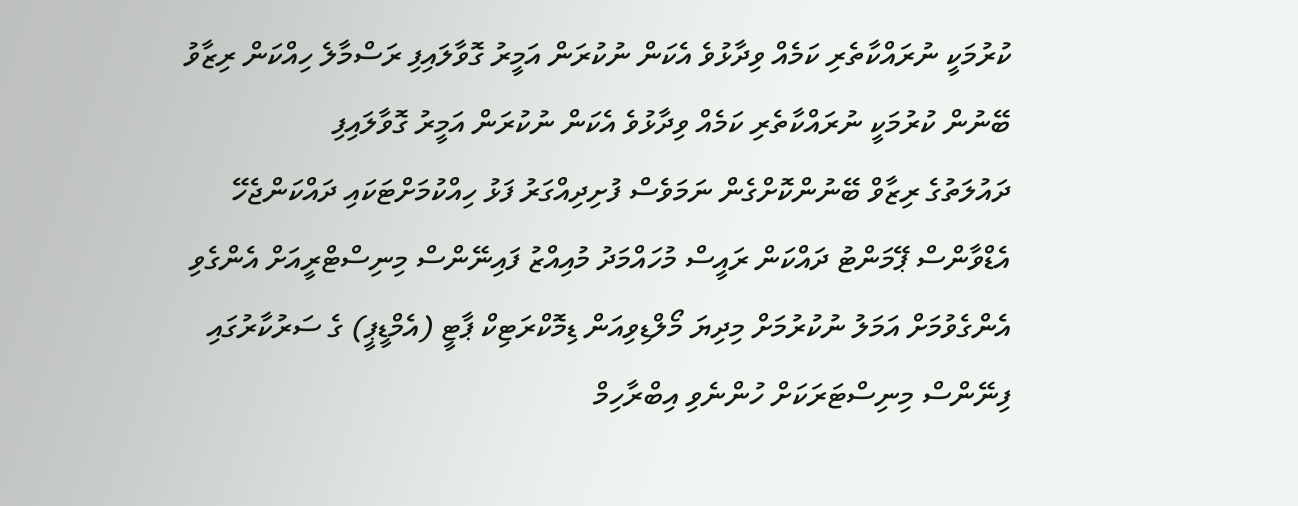ކުރުމަކީ ނުރައްކާތެރި ކަމެއް ވިދާޅުވެ އެކަން ނުކުރަން އަމީރު ގޮވާލައިފި ރަސްމާލެ ހިއްކަން ރިޒާވު ބޭނުން ކުރުމަކީ ނުރައްކާތެރި ކަމެއް ވިދާޅުވެ އެކަން ނުކުރަން އަމީރު ގޮވާލައިފި
ދައުލަތުގެ ރިޒާވް ބޭނުންކޮށްގެން ނަމަވެސް ފުށިދިއްގަރު ފަޅު ހިއްކުމަށްޓަކައި ދައްކަންޖެހޭ އެޑްވާންސް ޕޭމަންޓު ދައްކަން ރައީސް މުހައްމަދު މުއިއްޒު ފައިނޭންސް މިނިސްޓްރީއަށް އެންގެވި އެންގެވުމަށް އަމަލު ނުކުރުމަށް މިދިޔަ މޯލްޑިވިއަން ޑިމޮކްރަޓިކް ޕާޓީ (އެމްޑީޕީ) ގެ ސަރުކާރުގައި ފިނޭންސް މިނިސްޓަރަކަށް ހުންނެވި އިބްރާހިމް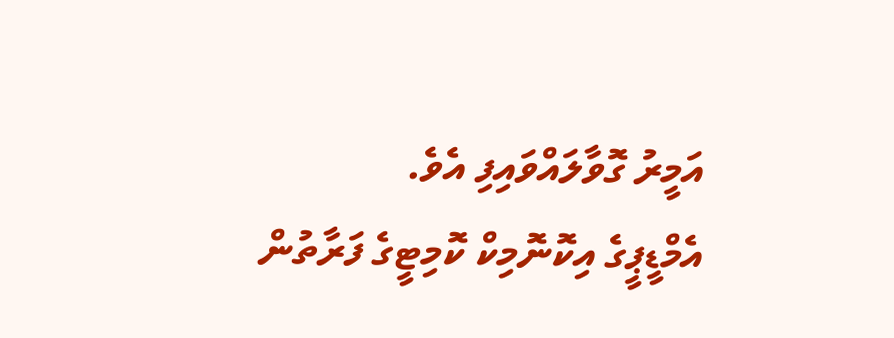އަމީރު ގޮވާލައްވައިފި އެވެ.
އެމްޑީޕީގެ އިކޮނޮމިކް ކޮމިޓީގެ ފަރާތުން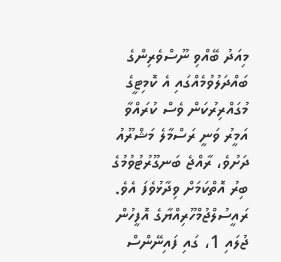މިއަދު ބޭއްވި ނޫސްވެރިންގެ ބައްދަލުވުމެއްގައި އެ ކޮމިޓީގެ މުގައްރިރުކަން ވެސް ކުރައްވާ އަމީރު ވަނީ ރަސްމާލެ މަޝްރޫއު ދަށުވެ، ރާއްޖެ ބަނގޫރުޓުވުމުގެ ބިރު އޮތްކަމަށް ވިދާޅުވެފަ އެވެ.
ރައީސުލްޖުމްހޫރިއްޔާގެ އޮފީހުން ޖުލައި 1، ގައި ފައިނޭންސް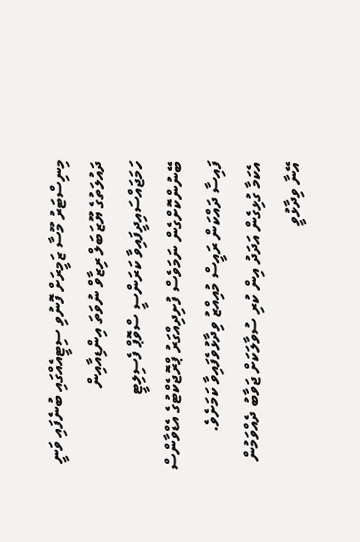މިނިސްޓަރު މޫސާ ޒަމީރަށް ފޮނުވި ސިޓީއެއްގައި ބުނެފައި ވަނީ ދައުލަތުގެ ޔޫޒަބަލް ރިޒާވް ނުވަތަ އިންޑިއާއިން ހަމަޖައްސައިދީފައިވާ ކަރަންސީ ސްވޮޕް ފެސިލިޓީ ބޭނުންކޮށްގެން ނަމަވެސް ފުށިދިއްގަރު ޕްރޮޖެކްޓުގެ އެޑްވާންސް ފައިސާ ދައްކަން ރައީސް މުއިއްޒު ވިދާޅުވެފައިވާ ކަމަށެވެ.
އެކަމާ ގުޅިގެން އަދަދު އިން ކުރި ސުވާލަކަށް ޖަވާބު ދެއްވަމުން އޭނާ ވިދާޅުވީ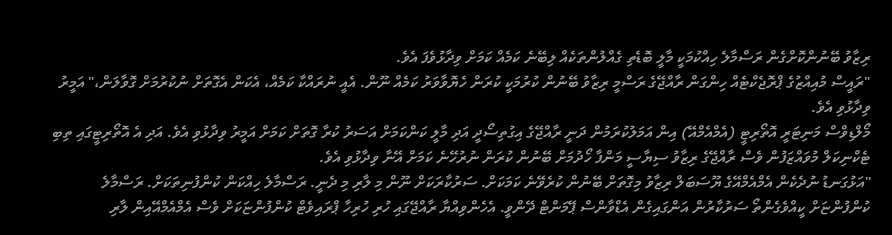ރިޒާވު ބޭނުންކޮށްގެން ރަސްމާލެ ހިއްކުމަކީ މާލީ ބޮޑެތި ގެއްލުންތަކެއް ލިބޭނެ ކަމެއް ކަމަށް ވިދާޅުވެފަ އެވެ.
"ރައީސް މުއިއްޒުގެ ޕްރޮޖެކްޓެއް ހިންގަން ރާއްޖޭގެ ރަސްމީ ރިޒާވު ބޭނުން ކުރުމަކީ ކުރަން ހެޔޮވާވަރު ކަމެއް ނޫން. އެއީ ނުރައްކާ ކަމެއް، އެކަން އެގޮތަށް ނުކުރުމަށް ގޮވާލަން،" އަމީރު ވިދާޅުވި އެވެ.
މޯލްޑިވްސް މަނިޓަރީ އޮތޯރިޓީ (އެމްއެމްއޭ) އިން އަމަލުކުރަމުން ދަނީ ރާއްޖޭގެ އިގުތިސޯދީ އަދި މާލީ ކަންކަމަށް އަސަރު ކުރާ ގޮތަށް ކަމަށް އަމީރު ވިދާޅުވި އެވެ. އަދި އެ އޮތޯރިޓީގައި ތިބި ޓެކްނިކަލް މުވައްޒަފުން ވެސް ރާއްޖޭގެ ރިޒާވު ސިޔާސީ މަންފާ ހޯދުމަށް ބޭނުން ކުރަން ނުރުހޭނެ ކަމަށް އޭނާ ވިދާޅުވި އެވެ.
"އަޅުގަނޑު ނުދެކެން އެމްއެމްއޭގެ ޔޫސަބަލް ރިޒާވު މިގޮތަށް ބޭނުން ކުރެވޭނެ ކަމަކަށް. ސަރުކާރަކަށް ނޫން މި ލާރި މި ދެނީ. ރަސްމާލެ ހިއްކަން ކުންފުނިތަކަށް. ރަސްމާލެ ކުންފުންޏަށް ކީއްވެގެންތޯ ސަރުކާރުން އަންގައިގެން އެޑްވާންސް ޕޭމަންޓް ދޭންވީ. އެހެންވިއްޔާ ރާއްޖޭގައި ހުރި ހުރިހާ ޕްރައިވެޓް ކުންފުންޏަކަށް ވެސް އެމްއެމްއޭއިން ލާރި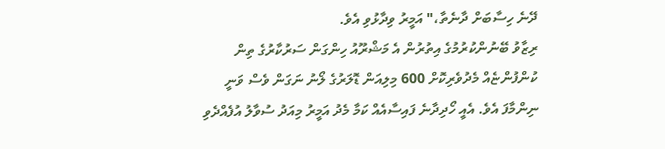ދޭނެ ހިސާބަށް ދާނެތާ،" އަމީރު ވިދާޅުވި އެވެ.
ރިޒާވު ބޭނުންކުރުމުގެ އިތުރުން އެ މަޝްރޫއު ހިންގަން ސަރުކާރުގެ ތިން ކުންފުންޏެއް މެދުވެރިކޮށް 600 މިލިއަން ޑޮލަރުގެ ލޯނު ނަގަން ވެސް ވަނީ ނިންމާފަ އެވެ. އެއީ ހޯދިދާނެ ފައިސާއެއް ކަމާ މެދު އަމީރު މިއަދު ސުވާލު އުފެއްދެވި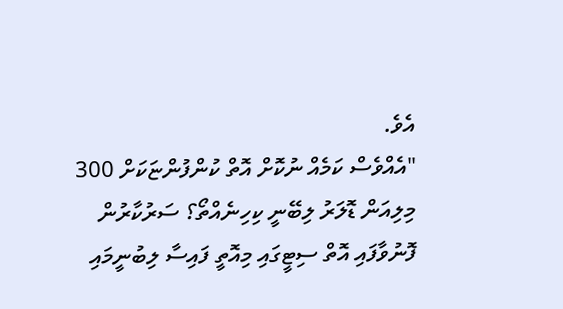އެވެ.
"އެއްވެސް ކަމެއް ނުކޮށް އޮތް ކުންފުންޏަކަށް 300 މިލިއަން ޑޮލަރު ލިބޭނީ ކިހިނެއްތޯ؟ ސަރުކާރުން ފޮނުވާފައި އޮތް ސިޓީގައި މިއޮތީ ފައިސާ ލިބުނީމައި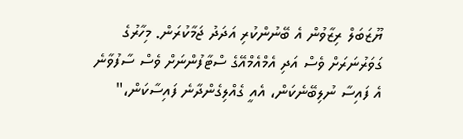ޔޫޒަބަލް ރިޒާވުން އެ ބޭނުންކުރި އަދަދު ޖަމާކުރަން. މިހާރުގެ ގަވަރުނަރަށް ވެސް އަދި އެމްއެމްއޭގެ ސްޓާފުންނަށް ވެސް ސާފުވާނެ އެ ފައިސާ ނުލިބޭނެކަން، އެއީ ގެއްލިގެންދާނެ ފައިސާކަން،"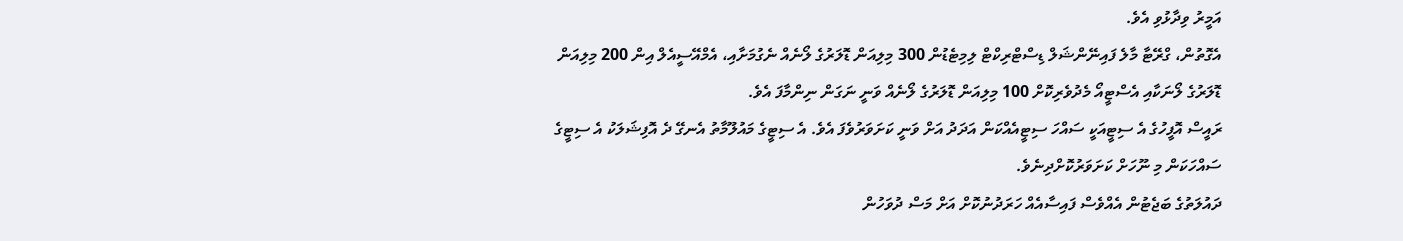އަމީރު ވިދާޅުވި އެވެ.
އެގޮތުން، ގްރޭޓާ މާލެ ފައިނޭންޝަލް ޑިސްޓްރިކްޓް ލިމިޓެޑުން 300 މިލިއަން ޑޮލަރުގެ ލޯނެއް ނެގުމަށާއި، އެމްއޭސީއެލް އިން 200 މިލިއަން ޑޮލަރުގެ ލޯނަކާއި އެސްޓީއޯ މެދުވެރިކޮށް 100 މިލިއަން ޑޮލަރުގެ ލޯނެއް ވަނީ ނަގަން ނިންމާފަ އެވެ.
ރައީސް އޮފީހުގެ އެ ސިޓީއަކީ ސައްހަ ސިޓީއެއްކަން އަދަދު އަށް ވަނީ ކަށަވަރުވެފަ އެވެ. އެ ސިޓީގެ މައުލޫމާތު އެނގޭ ދެ އޮފިޝަލަކު އެ ސިޓީގެ ސައްހަކަން މި ނޫހަށް ކަށަވަރުކޮށްދިނެވެ.
ދައުލަތުގެ ބަޖެޓުން އެއްވެސް ފައިސާއެއް ހަރަދުނުކޮށް އަށް މަސް ދުވަހުން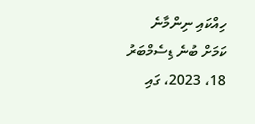ހިއްކައި ނިންމާނެ ކަމަށް ބުނެ ޑިސެމްބަރު 18، 2023، ގައި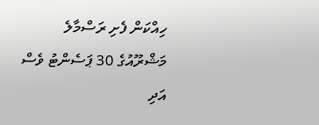ހިއްކަން ފެށި ރަސްމާލެ މަޝްރޫއުގެ 30 ޕަސެންޓު ވެސް އަދި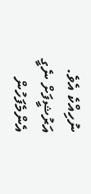ނުހިއްކެ އެވެ.
އަރުޝީފަށް ނެގީ
އެންމެފަހުން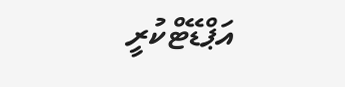އަޕްޑޭޓްކުރީ